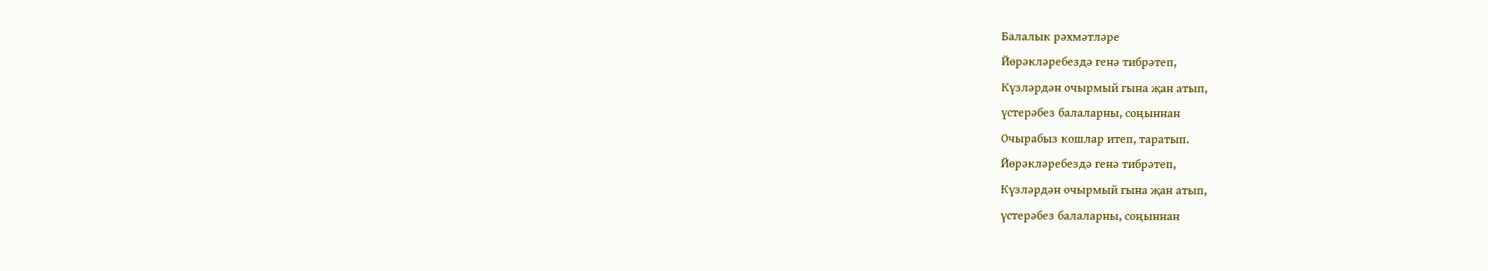Балалык рәхмәтләре
Йөрәкләребездә генә тибрәтеп,
Күзләрдән очырмый гына җан атып,
үстерәбез балаларны, соңыннан
Очырабыз кошлар итеп, таратып.
Йөрәкләребездә генә тибрәтеп,
Күзләрдән очырмый гына җан атып,
үстерәбез балаларны, соңыннан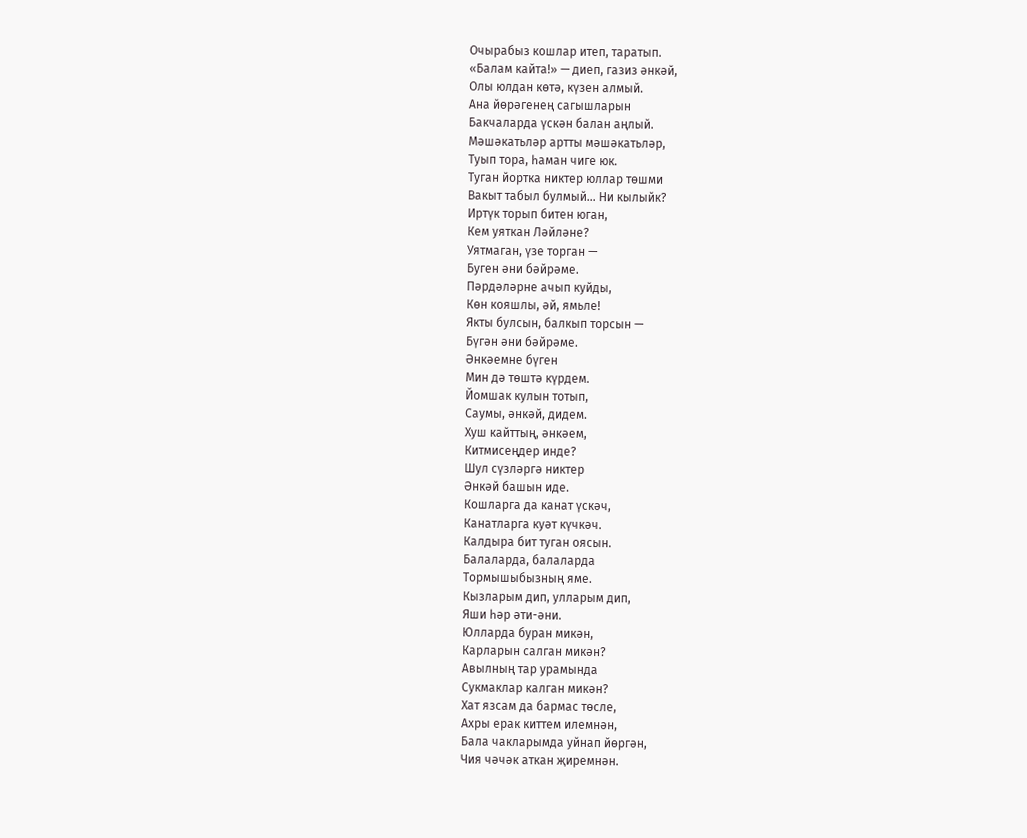Очырабыз кошлар итеп, таратып.
«Балам кайта!» — диеп, газиз әнкәй,
Олы юлдан көтә, күзен алмый.
Ана йөрәгенең сагышларын
Бакчаларда үскән балан аңлый.
Мәшәкатьләр артты мәшәкатьләр,
Туып тора, һаман чиге юк.
Туган йортка никтер юллар төшми
Вакыт табыл булмый… Ни кылыйк?
Иртүк торып битен юган,
Кем уяткан Ләйләне?
Уятмаган, үзе торган —
Буген әни бәйрәме.
Пәрдәләрне ачып куйды,
Көн кояшлы, әй, ямьле!
Якты булсын, балкып торсын —
Бүгән әни бәйрәме.
Әнкәемне бүген
Мин дә төштә күрдем.
Йомшак кулын тотып,
Саумы, әнкәй, дидем.
Хуш кайттың, әнкәем,
Китмисеңдер инде?
Шул сүзләргә никтер
Әнкәй башын иде.
Кошларга да канат үскәч,
Канатларга куәт күчкәч.
Калдыра бит туган оясын.
Балаларда, балаларда
Тормышыбызның яме.
Кызларым дип, улларым дип,
Яши һәр әти-әни.
Юлларда буран микән,
Карларын салган микән?
Авылның тар урамында
Сукмаклар калган микән?
Хат язсам да бармас төсле,
Ахры ерак киттем илемнән,
Бала чакларымда уйнап йөргән,
Чия чәчәк аткан җиремнән.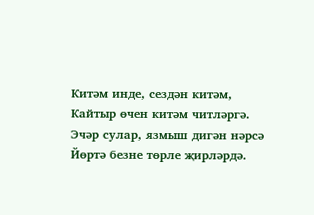Китәм инде, сездән китәм,
Кайтыр өчен китәм читләргә.
Эчәр сулар, язмыш дигән нәрсә
Йөртә безне төрле җирләрдә.